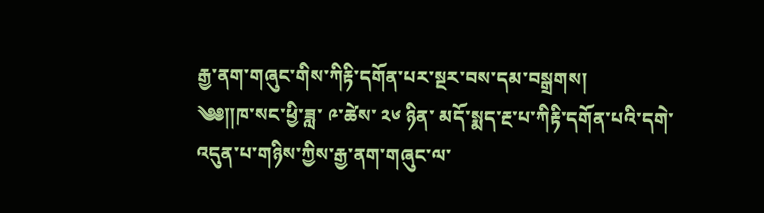རྒྱ་ནག་གཞུང་གིས་ཀིརྟི་དགོན་པར་སྔར་བས་དམ་བསྒྲགས།
༄༅༎ཁ་སང་ཕྱི་ཟླ་ ༩་ཚེས་ ༢༦ ཉིན་ མདོ་སྨད་རྔ་པ་ཀིརྟི་དགོན་པའི་དགེ་འདུན་པ་གཉིས་ཀྱིས་རྒྱ་ནག་གཞུང་ལ་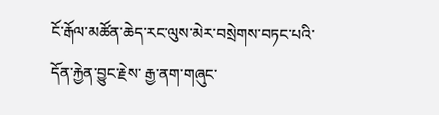ངོ་རྒོལ་མཚོན་ཆེད་རང་ལུས་མེར་བསྲེགས་བཏང་པའི་དོན་རྐྱེན་བྱུང་རྗེས་ རྒྱ་ནག་གཞུང་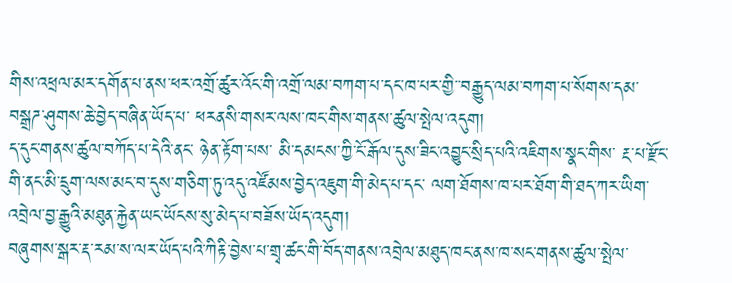གིས་འཕྲལ་མར་དགོན་པ་ནས་ཕར་འགྲོ་ཚུར་འོང་གི་འགྲོ་ལམ་བཀག་པ་དང་ཁ་པར་གྱི་་བརྒྱུད་ལམ་བཀག་པ་སོགས་དམ་བསྒྲཌ་ཤུགས་ཆེ་བྱེད་བཞིན་ཡོད་པ་ ཕརནསི་གསར་ལས་ཁང་གིས་གནས་ཚུལ་སྤེལ་འདུག།
ད་དུང་གནས་ཚུལ་བཀོད་པ་དེའི་ནང་ ཉེན་རྟོག་པས་ མི་དམངས་ཀྱི་ངོ་རྒོལ་དུས་ཟིང་འབྱུང་སྲིད་པའི་འཇིགས་སྣང་གིས་ རྔ་པ་རྫོང་གི་ནང་མི་དྲུག་ལས་མང་བ་དུས་གཅིག་ཏུ་འདུ་འཛོམས་བྱེད་འཇུག་གི་མེད་པ་དང་ ལག་ཐོགས་ཁ་པར་ཐོག་གི་ཐད་ཀར་ཡིག་འབྲེལ་བྱ་རྒྱུའི་མཐུན་རྐྱེན་ཡང་ཡོངས་སུ་མེད་པ་བཟོས་ཡོད་འདུག།
བཞུགས་སྒར་རྡ་རམ་ས་ལར་ཡོད་པའི་ཀིརྟི་བྱེས་པ་གྲྭ་ཚང་གི་བོད་གནས་འབྲེལ་མཐུད་ཁང་ནས་ཁ་སང་གནས་ཚུལ་སྤེལ་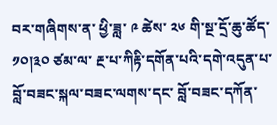བར་གཞིགས་ན་ ཕྱི་ཟླ་ ༩ ཚེས་ ༢༦ གི་སྔ་དྲོ་ཆུ་ཚོད་ ༡༠།༣༠ ཙམ་ལ་ རྔ་པ་ཀིརྟི་དགོན་པའི་དགེ་འདུན་པ་བློ་བཟང་སྐལ་བཟང་ལགས་དང་ བློ་བཟང་དཀོན་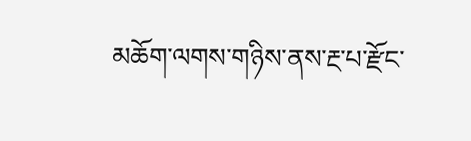མཆོག་ལགས་གཉིས་ནས་རྔ་པ་རྫོང་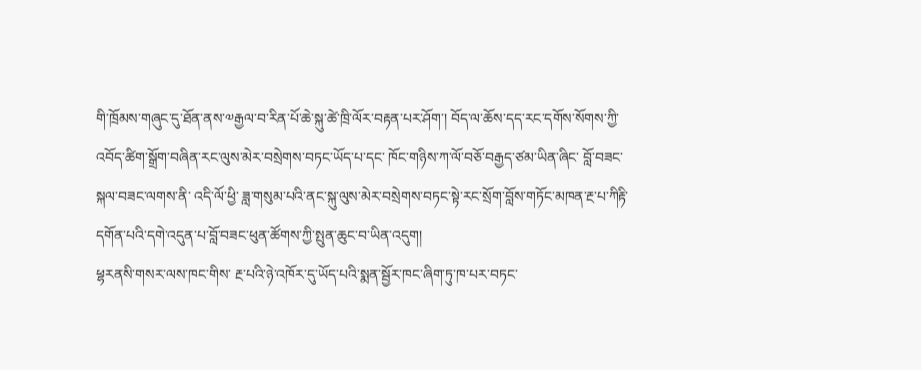གི་ཁྲོམས་གཞུང་དུ་ཐོན་ནས་༧རྒྱལ་བ་རིན་པོ་ཆེ་སྐུ་ཚེ་ཁྲི་ལོར་བརྟན་པར་ཤོག་། བོད་ལ་ཆོས་དད་རང་དགོས་སོགས་ཀྱི་འབོད་ཚིག་སྒྲོག་བཞིན་རང་ལུས་མེར་བསྲེགས་བཏང་ཡོད་པ་དང་ ཁོང་གཉིས་ཀ་ལོ་བཅོ་བརྒྱད་ཙམ་ཡིན་ཞིང་ བློ་བཟང་སྐལ་བཟང་ལགས་ནི་ འདི་ལོ་ཕྱི་ ཟླ་གསུམ་པའི་ནང་སྐུ་ལུས་མེར་བསྲེགས་བཏང་སྟེ་རང་སྲོག་བློས་གཏོང་མཁན་རྔ་པ་ཀིརྟི་དགོན་པའི་དགེ་འདུན་པ་བློ་བཟང་ཕུན་ཚོགས་ཀྱི་སྤུན་ཆུང་བ་ཡིན་འདུག།
ཕྷརནསི་གསར་ལས་ཁང་གིས་ རྔ་པའི་ཉེ་འཁོར་དུ་ཡོད་པའི་སྨན་སྦྱོར་ཁང་ཞིག་ཏུ་ཁ་པར་བཏང་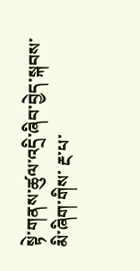སྟེ་གནས་ཚུལ་འདྲི་ཞིབ་བྱེད་སྐབས་ མི་ཞིག་གིས་ རྔ་པ་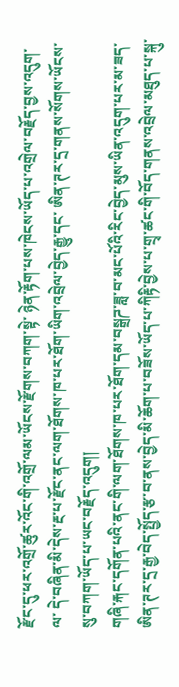རྫོང་དུ་ཕར་འགྲོ་ཚུར་འོང་གི་འགྲོ་ལམ་ཡོངས་རྫོགས་བཀག་སྟེ་ ཉེན་རྟོག་པས་ཁེངས་ཡོད་པ་འགྲེལ་བརྗོད་བྱས་འདུག་ལ་ དེ་བཞིན་མི་དེས་རྔ་པ་རྫོང་ནང་ལག་ཐོགས་ཁ་པར་ཐོག་ཡིག་འབྲེལ་བྱེད་རྒྱུ་དང་ ཨིན་ཊར་དྲ་གནས་སོགས་ཡོངས་སུ་བཀག་ཡོད་པ་ཡང་བརྗོད་འདུག།
གཞི་རྐང་དགོན་པའི་ནང་གི་ལག་ཐོགས་ཁ་པར་ཐོག་དམ་བསྒྲཌ་ཟླ་བ་མང་པོའི་རིང་བྱེད་མུས་ཡིན་འདུག་པར་མ་ཟད་ ཨིན་ཊར་དྲ་རྒྱ་བེད་སྤྱོད་རྩ་བ་ནས་བྱེད་མི་ཆོག་པ་བཟོས་ཡོད་པ་ཀིརྟི་བྱེས་པ་གྲྭ་ཚང་གི་བོད་གནས་འབྲེལ་མཐུད་པ་སྐུ་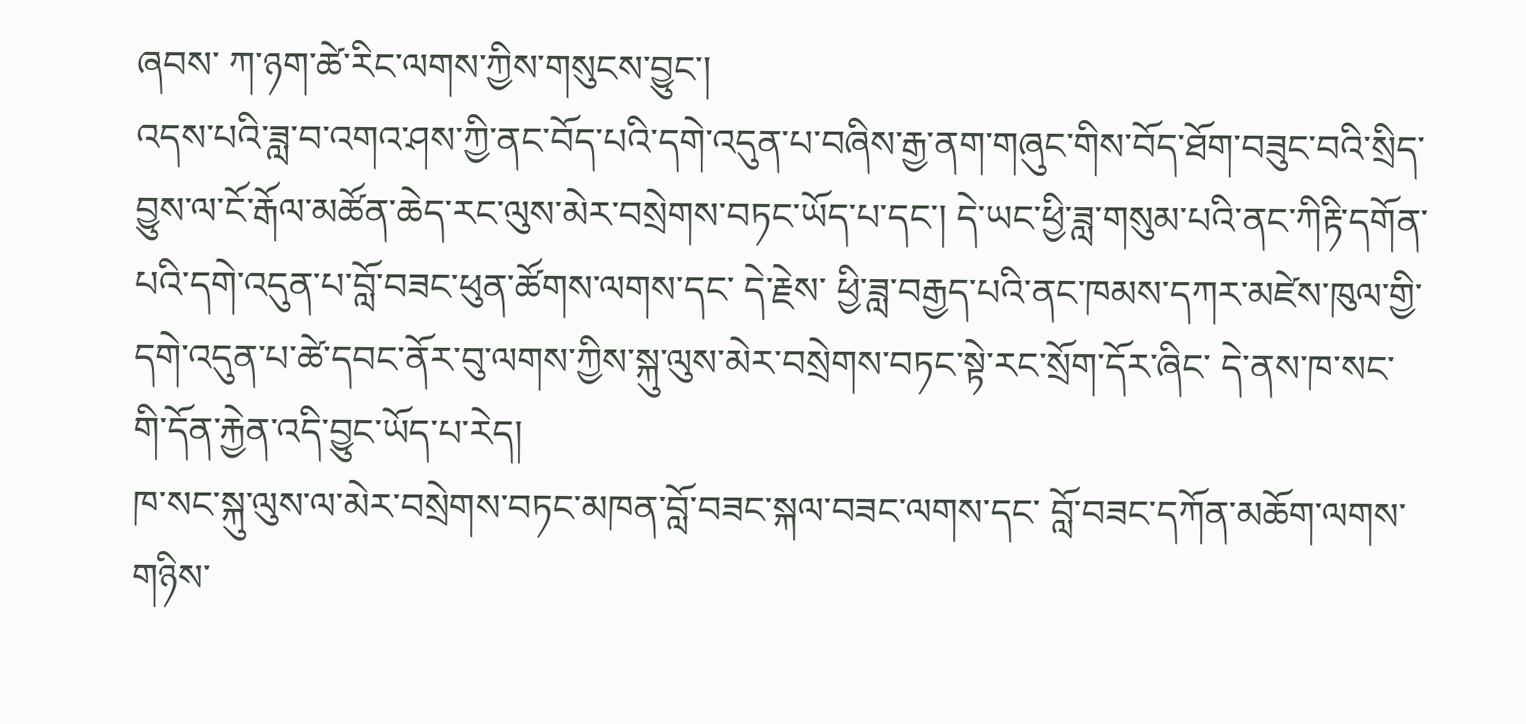ཞབས་ ཀ་ཉག་ཚེ་རིང་ལགས་ཀྱིས་གསུངས་བྱུང་།
འདས་པའི་ཟླ་བ་འགའ་ཤས་ཀྱི་ནང་བོད་པའི་དགེ་འདུན་པ་བཞིས་རྒྱ་ནག་གཞུང་གིས་བོད་ཐོག་བཟུང་བའི་སྲིད་བྱུས་ལ་ངོ་རྒོལ་མཚོན་ཆེད་རང་ལུས་མེར་བསྲེགས་བཏང་ཡོད་པ་དང་། དེ་ཡང་ཕྱི་ཟླ་གསུམ་པའི་ནང་ཀིརྟི་དགོན་པའི་དགེ་འདུན་པ་བློ་བཟང་ཕུན་ཚོགས་ལགས་དང་ དེ་རྗེས་ ཕྱི་ཟླ་བརྒྱད་པའི་ནང་ཁམས་དཀར་མཛེས་ཁུལ་གྱི་དགེ་འདུན་པ་ཚེ་དབང་ནོར་བུ་ལགས་ཀྱིས་སྐུ་ལུས་མེར་བསྲེགས་བཏང་སྟེ་རང་སྲོག་དོར་ཞིང་ དེ་ནས་ཁ་སང་གི་དོན་རྐྱེན་འདི་བྱུང་ཡོད་པ་རེད།
ཁ་སང་སྐུ་ལུས་ལ་མེར་བསྲེགས་བཏང་མཁན་བློ་བཟང་སྐལ་བཟང་ལགས་དང་ བློ་བཟང་དཀོན་མཆོག་ལགས་གཉིས་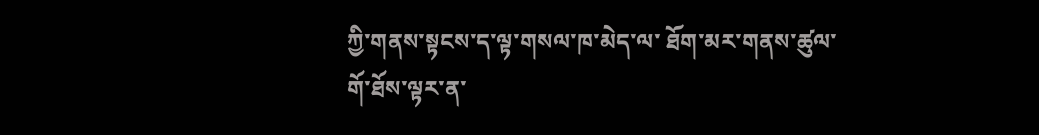ཀྱི་གནས་སྟངས་ད་ལྟ་གསལ་ཁ་མེད་ལ་ ཐོག་མར་གནས་ཚུལ་གོ་ཐོས་ལྟར་ན་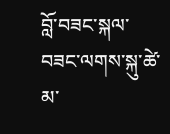བློ་བཟང་སྐལ་བཟང་ལགས་སྐུ་ཚེ་མ་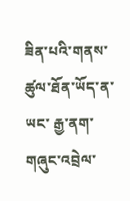ཟིན་པའི་གནས་ཚུལ་ཐོན་ཡོད་ན་ཡང་ རྒྱ་ནག་གཞུང་འབྲེལ་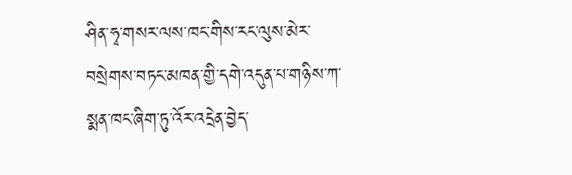ཤིན་ཧྭ་གསར་ལས་ཁང་གིས་རང་ལུས་མེར་བསྲེགས་བཏང་མཁན་གྱི་དགེ་འདུན་པ་གཉིས་ཀ་སྨན་ཁང་ཞིག་ཏུ་འོར་འདྲེན་བྱེད་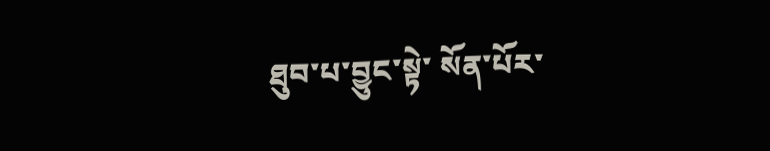ཐུབ་པ་བྱུང་སྟེ་ སོན་པོར་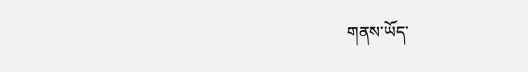གནས་ཡོད་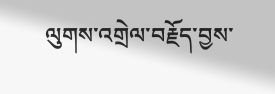ལུགས་འགྲེལ་བརྗོད་བྱས་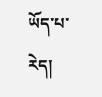ཡོད་པ་རེད།